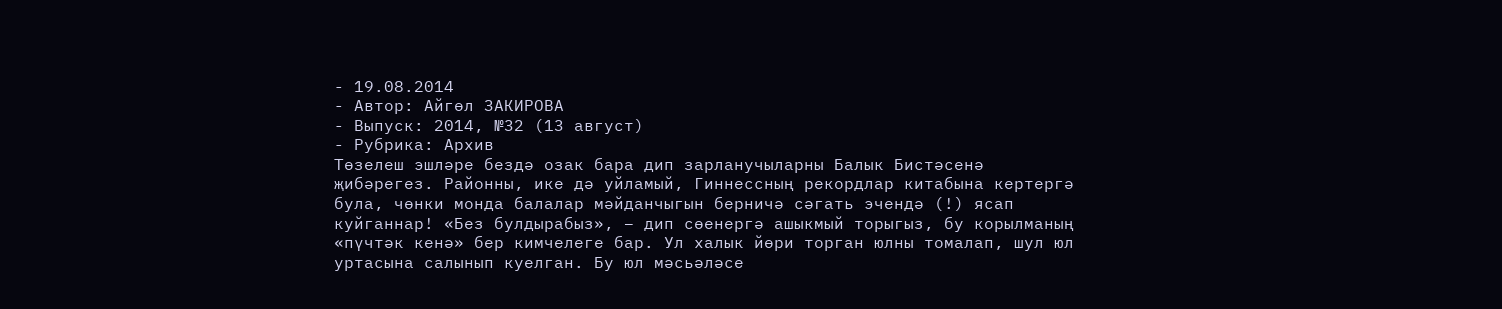- 19.08.2014
- Автор: Айгөл ЗАКИРОВА
- Выпуск: 2014, №32 (13 август)
- Рубрика: Архив
Төзелеш эшләре бездә озак бара дип зарланучыларны Балык Бистәсенә җибәрегез. Районны, ике дә уйламый, Гиннесcның рекордлар китабына кертергә була, чөнки монда балалар мәйданчыгын берничә сәгать эчендә (!) ясап куйганнар! «Без булдырабыз», – дип сөенергә ашыкмый торыгыз, бу корылманың «пүчтәк кенә» бер кимчелеге бар. Ул халык йөри торган юлны томалап, шул юл уртасына салынып куелган. Бу юл мәсьәләсе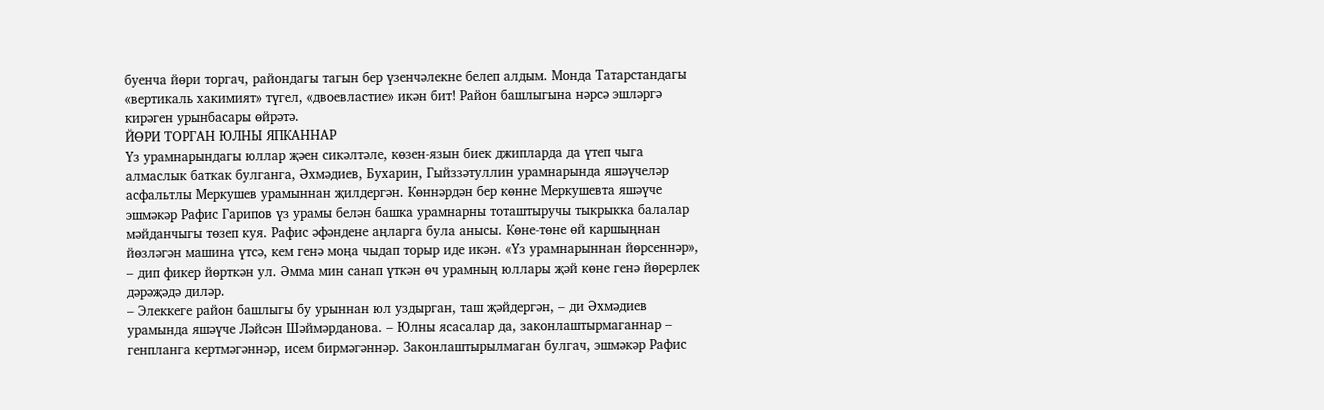буенча йөри торгач, райондагы тагын бер үзенчәлекне белеп алдым. Монда Татарстандагы «вертикаль хакимият» түгел, «двоевластие» икән бит! Район башлыгына нәрсә эшләргә кирәген урынбасары өйрәтә.
ЙӨРИ ТОРГАН ЮЛНЫ ЯПКАННАР
Үз урамнарындагы юллар җәен сикәлтәле, көзен-язын биек джипларда да үтеп чыга алмаслык баткак булганга, Әхмәдиев, Бухарин, Гыйззәтуллин урамнарында яшәүчеләр асфальтлы Меркушев урамыннан җилдергән. Көннәрдән бер көнне Меркушевта яшәүче эшмәкәр Рафис Гарипов үз урамы белән башка урамнарны тоташтыручы тыкрыкка балалар мәйданчыгы төзеп куя. Рафис әфәндене аңларга була анысы. Көне-төне өй каршыңнан йөзләгән машина үтсә, кем генә моңа чыдап торыр иде икән. «Үз урамнарыннан йөрсеннәр», – дип фикер йөрткән ул. Әмма мин санап үткән өч урамның юллары җәй көне генә йөрерлек дәрәҗәдә диләр.
– Элеккеге район башлыгы бу урыннан юл уздырган, таш җәйдергән, – ди Әхмәдиев урамында яшәүче Ләйсән Шәймәрданова. – Юлны ясасалар да, законлаштырмаганнар – генпланга кертмәгәннәр, исем бирмәгәннәр. Законлаштырылмаган булгач, эшмәкәр Рафис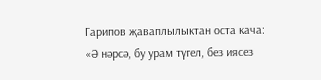Гарипов җаваплылыктан оста кача: «Ә нәрсә, бу урам түгел, без иясез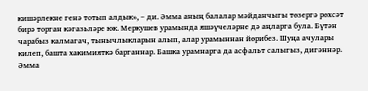кишәрлекне генә тотып алдык», – ди. Әмма аның балалар мәйданчыгы төзергә рөхсәт бирә торган кәгазьләре юк. Меркушев урамында яшәүчеләрне дә аңларга була. Бүтән чарабыз калмагач, тынычлыкларын алып, алар урамыннан йөрибез. Шуңа ачулары килеп, башта хакимияткә барганнар. Башка урамнарга да асфальт салыгыз, дигәннәр. Әмма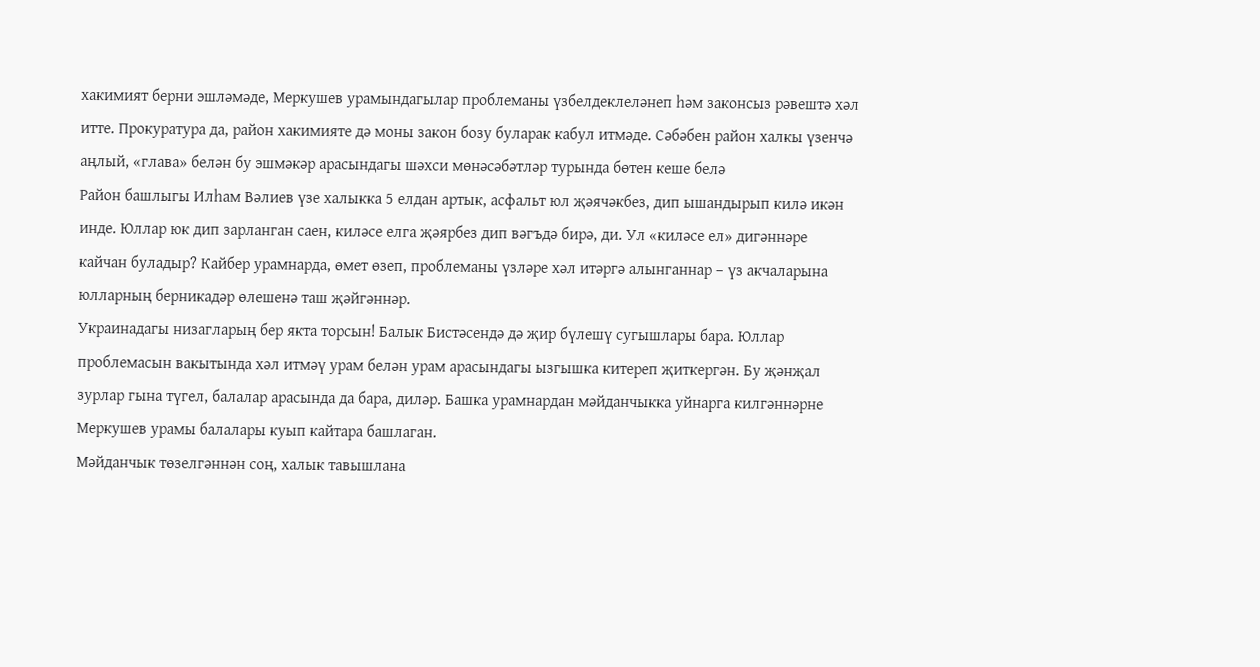хакимият берни эшләмәде, Меркушев урамындагылар проблеманы үзбелдеклеләнеп һәм законсыз рәвештә хәл итте. Прокуратура да, район хакимияте дә моны закон бозу буларак кабул итмәде. Сәбәбен район халкы үзенчә аңлый, «глава» белән бу эшмәкәр арасындагы шәхси мөнәсәбәтләр турында бөтен кеше белә
Район башлыгы Илһам Вәлиев үзе халыкка 5 елдан артык, асфальт юл җәячәкбез, дип ышандырып килә икән инде. Юллар юк дип зарланган саен, киләсе елга җәярбез дип вәгъдә бирә, ди. Ул «киләсе ел» дигәннәре кайчан буладыр? Кайбер урамнарда, өмет өзеп, проблеманы үзләре хәл итәргә алынганнар – үз акчаларына юлларның берникадәр өлешенә таш җәйгәннәр.
Украинадагы низагларың бер якта торсын! Балык Бистәсендә дә җир бүлешү сугышлары бара. Юллар проблемасын вакытында хәл итмәү урам белән урам арасындагы ызгышка китереп җиткергән. Бу җәнҗал зурлар гына түгел, балалар арасында да бара, диләр. Башка урамнардан мәйданчыкка уйнарга килгәннәрне Меркушев урамы балалары куып кайтара башлаган.
Мәйданчык төзелгәннән соң, халык тавышлана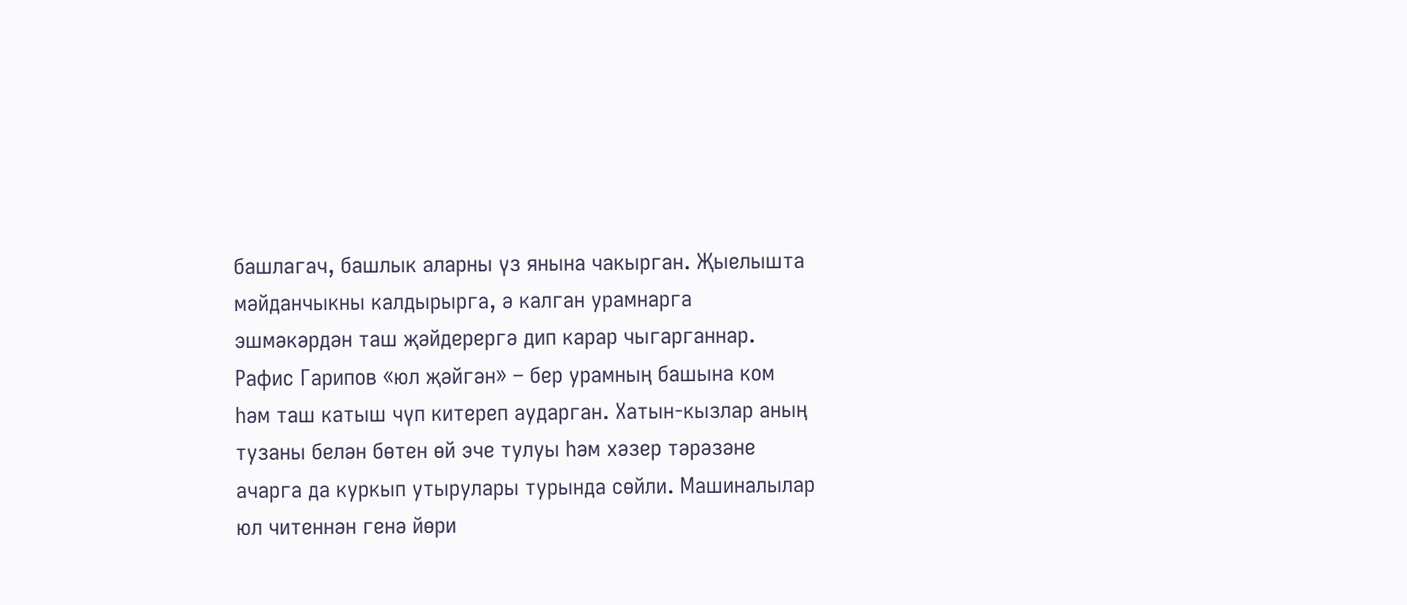башлагач, башлык аларны үз янына чакырган. Җыелышта мәйданчыкны калдырырга, ә калган урамнарга эшмәкәрдән таш җәйдерергә дип карар чыгарганнар. Рафис Гарипов «юл җәйгән» – бер урамның башына ком һәм таш катыш чүп китереп аударган. Хатын-кызлар аның тузаны белән бөтен өй эче тулуы һәм хәзер тәрәзәне ачарга да куркып утырулары турында сөйли. Машиналылар юл читеннән генә йөри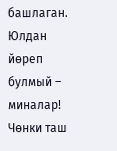башлаган. Юлдан йөреп булмый – миналар! Чөнки таш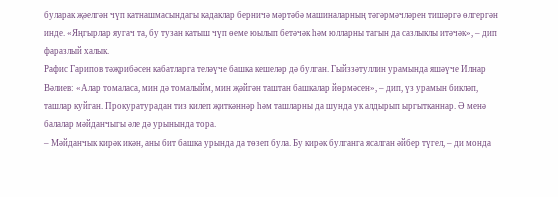буларак җәелгән чүп катнашмасындагы кадаклар берничә мәртәбә машиналарның тәгәрмәчләрен тишәргә өлгергән инде. «Яңгырлар яугач та, бу тузан катыш чүп өеме юылып бетәчәк һәм юлларны тагын да сазлыклы итәчәк», – дип фаразлый халык.
Рафис Гарипов тәҗрибәсен кабатларга теләүче башка кешеләр дә булган. Гыйззәтуллин урамында яшәүче Илнар Вәлиев: «Алар томаласа, мин дә томалыйм, мин җәйгән таштан башкалар йөрмәсен», – дип, үз урамын бикләп, ташлар куйган. Прокуратурадан тиз килеп җиткәннәр һәм ташларны да шунда ук алдырып ыргытканнар. Ә менә балалар мәйданчыгы әле дә урынында тора.
– Мәйданчык кирәк икән, аны бит башка урында да төзеп була. Бу кирәк булганга ясалган әйбер түгел, – ди монда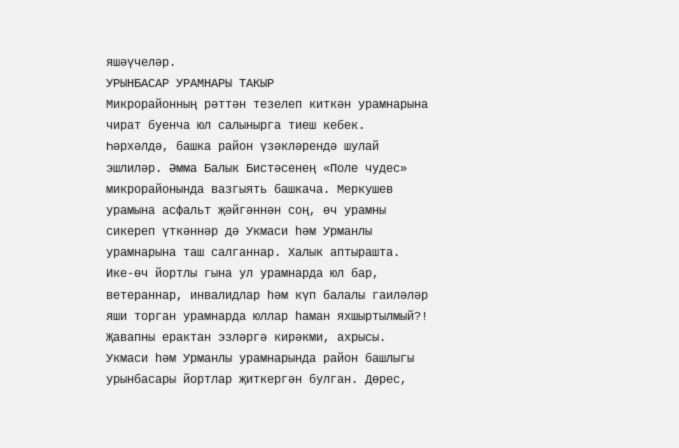яшәүчеләр.
УРЫНБАСАР УРАМНАРЫ ТАКЫР
Микрорайонның рәттән тезелеп киткән урамнарына чират буенча юл салынырга тиеш кебек. Һәрхәлдә, башка район үзәкләрендә шулай эшлиләр. Әмма Балык Бистәсенең «Поле чудес» микрорайонында вазгыять башкача. Меркушев урамына асфальт җәйгәннән соң, өч урамны сикереп үткәннәр дә Укмаси һәм Урманлы урамнарына таш салганнар. Халык аптырашта. Ике-өч йортлы гына ул урамнарда юл бар, ветераннар, инвалидлар һәм күп балалы гаиләләр яши торган урамнарда юллар һаман яхшыртылмый?!
Җавапны ерактан эзләргә кирәкми, ахрысы. Укмаси һәм Урманлы урамнарында район башлыгы урынбасары йортлар җиткергән булган. Дөрес,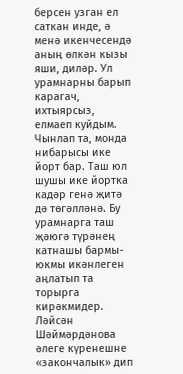берсен узган ел саткан инде, ә менә икенчесендә аның өлкән кызы яши, диләр. Ул урамнарны барып карагач, ихтыярсыз, елмаеп куйдым. Чынлап та, монда нибарысы ике йорт бар. Таш юл шушы ике йортка кадәр генә җитә дә төгәлләнә. Бу урамнарга таш җәюгә түрәнең катнашы бармы-юкмы икәнлеген аңлатып та торырга кирәкмидер. Ләйсән Шәймәрдәнова әлеге күренешне «закончалык» дип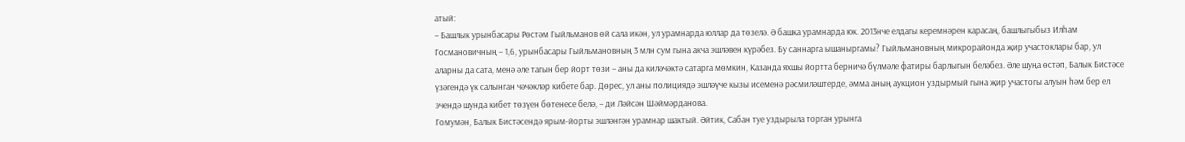атый:
– Башлык урынбасары Рөстәм Гыйльманов өй сала икән, ул урамнарда юллар да төзелә. Ә башка урамнарда юк. 2013нче елдагы керемнәрен карасаң, башлыгыбыз Илһам Госмановичның – 1,6, урынбасары Гыйльмановның 3 млн сум гына акча эшләвен күрәбез. Бу саннарга ышаныргамы? Гыйльмановның микрорайонда җир участоклары бар, ул аларны да сата, менә әле тагын бер йорт төзи – аны да киләчәктә сатарга мөмкин, Казанда яхшы йортта берничә бүлмәле фатиры барлыгын беләбез. Әле шуңа өстәп, Балык Бистәсе үзәгендә үк салынган чәчәкләр кибете бар. Дөрес, ул аны полициядә эшләүче кызы исеменә рәсмиләштерде, әмма аның аукцион уздырмый гына җир участогы алуын һәм бер ел эчендә шунда кибет төзүен бөтенесе белә, – ди Ләйсән Шәймәрданова.
Гомумән, Балык Бистәсендә ярым-йорты эшләнгән урамнар шактый. Әйтик, Сабан туе уздырыла торган урынга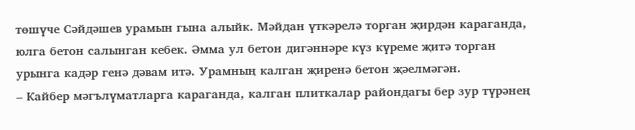төшүче Сәйдәшев урамын гына алыйк. Мәйдан үткәрелә торган җирдән караганда, юлга бетон салынган кебек. Әмма ул бетон дигәннәре күз күреме җитә торган урынга кадәр генә дәвам итә. Урамның калган җиренә бетон җәелмәгән.
– Кайбер мәгълүматларга караганда, калган плиткалар райондагы бер зур түрәнең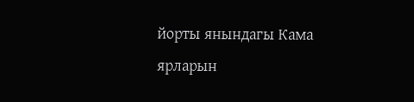йорты янындагы Кама ярларын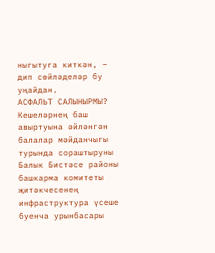ныгытуга киткән, – дип сөйләделәр бу уңайдан.
АСФАЛЬТ САЛЫНЫРМЫ?
Кешеләрнең баш авыртуына әйләнгән балалар мәйданчыгы турында сораштыруны Балык Бистәсе районы башкарма комитеты җитәкчесенең инфраструктура үсеше буенча урынбасары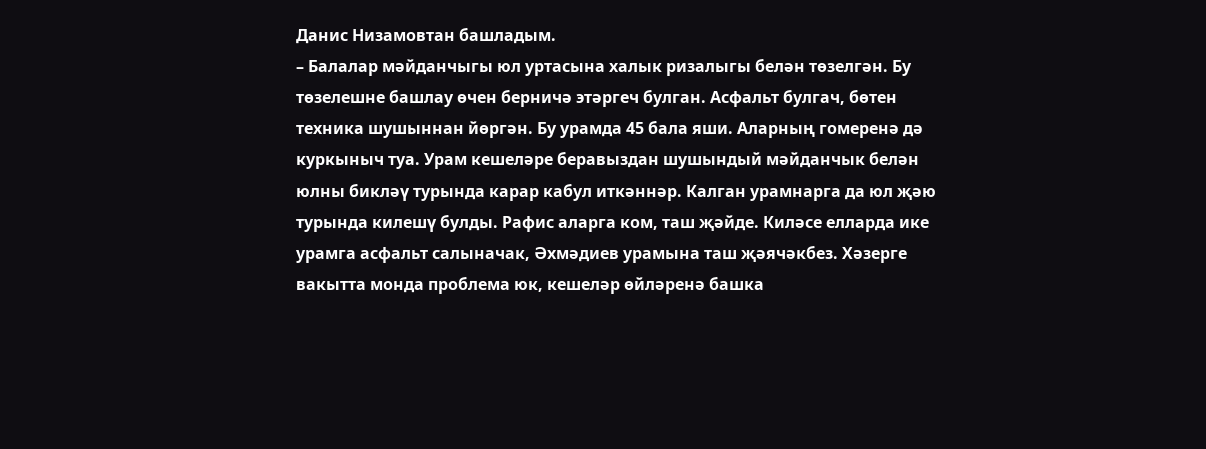Данис Низамовтан башладым.
– Балалар мәйданчыгы юл уртасына халык ризалыгы белән төзелгән. Бу төзелешне башлау өчен берничә этәргеч булган. Асфальт булгач, бөтен техника шушыннан йөргән. Бу урамда 45 бала яши. Аларның гомеренә дә куркыныч туа. Урам кешеләре беравыздан шушындый мәйданчык белән юлны бикләү турында карар кабул иткәннәр. Калган урамнарга да юл җәю турында килешү булды. Рафис аларга ком, таш җәйде. Киләсе елларда ике урамга асфальт салыначак, Әхмәдиев урамына таш җәячәкбез. Хәзерге вакытта монда проблема юк, кешеләр өйләренә башка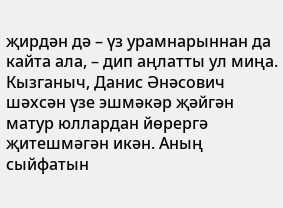җирдән дә – үз урамнарыннан да кайта ала, – дип аңлатты ул миңа.
Кызганыч, Данис Әнәсович шәхсән үзе эшмәкәр җәйгән матур юллардан йөрергә җитешмәгән икән. Аның сыйфатын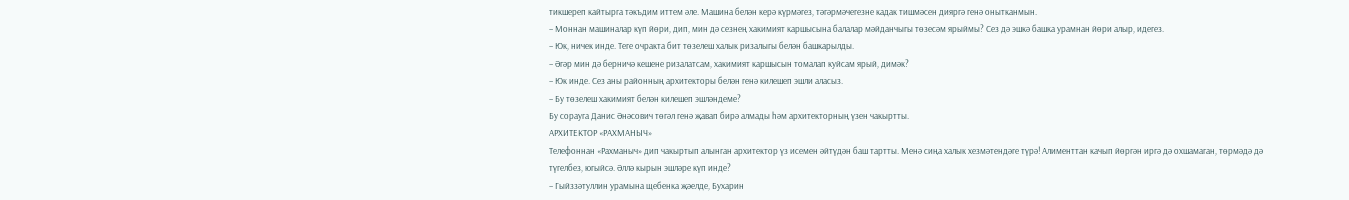тикшереп кайтырга тәкъдим иттем әле. Машина белән керә күрмәгез, тәгәрмәчегезне кадак тишмәсен дияргә генә онытканмын.
– Моннан машиналар күп йөри, дип, мин дә сезнең хакимият каршысына балалар мәйданчыгы төзесәм ярыймы? Сез дә эшкә башка урамнан йөри алыр, идегез.
– Юк, ничек инде. Теге очракта бит төзелеш халык ризалыгы белән башкарылды.
– Әгәр мин дә берничә кешене ризалатсам, хакимият каршысын томалап куйсам ярый, димәк?
– Юк инде. Сез аны районның архитекторы белән генә килешеп эшли аласыз.
– Бу төзелеш хакимият белән килешеп эшләндеме?
Бу сорауга Данис Әнәсович төгәл генә җавап бирә алмады һәм архитекторның үзен чакыртты.
АРХИТЕКТОР «РАХМАНЫЧ»
Телефоннан «Рахманыч» дип чакыртып алынган архитектор үз исемен әйтүдән баш тартты. Менә сиңа халык хезмәтендәге түрә! Алименттан качып йөргән иргә дә охшамаган, төрмәдә дә түгелбез, югыйсә. Әллә кырын эшләре күп инде?
– Гыйззәтуллин урамына щебенка җәелде, Бухарин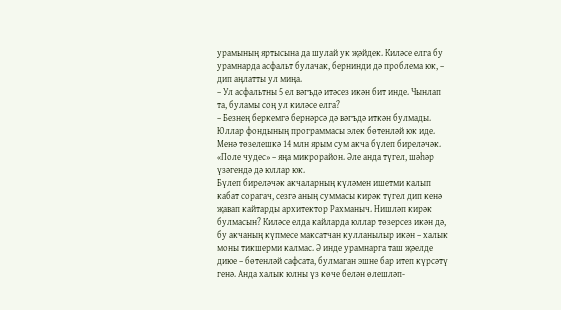урамының яртысына да шулай ук җәйдек. Киләсе елга бу урамнарда асфальт булачак, бернинди дә проблема юк, – дип аңлатты ул миңа.
– Ул асфальтны 5 ел вәгъдә итәсез икән бит инде. Чынлап та, буламы соң ул киләсе елга?
– Безнең беркемгә бернәрсә дә вәгъдә иткән булмады. Юллар фондының программасы элек бөтенләй юк иде. Менә төзелешкә 14 млн ярым сум акча бүлеп биреләчәк. «Поле чудес» – яңа микрорайон. Әле анда түгел, шәһәр үзәгендә дә юллар юк.
Бүлеп биреләчәк акчаларның күләмен ишетми калып кабат сорагач, сезгә аның суммасы кирәк түгел дип кенә җавап кайтарды архитектор Рахманыч. Нишләп кирәк булмасын? Киләсе елда кайларда юллар төзерсез икән дә, бу акчаның күпмесе максатчан кулланылыр икән – халык моны тикшерми калмас. Ә инде урамнарга таш җәелде диюе – бөтенләй сафсата, булмаган эшне бар итеп күрсәтү генә. Анда халык юлны үз көче белән өлешләп-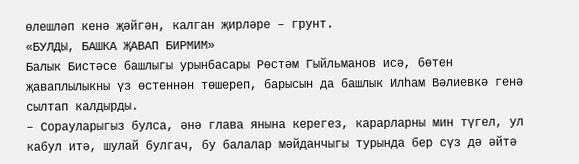өлешләп кенә җәйгән, калган җирләре – грунт.
«БУЛДЫ, БАШКА ҖАВАП БИРМИМ»
Балык Бистәсе башлыгы урынбасары Рөстәм Гыйльманов исә, бөтен җаваплылыкны үз өстеннән төшереп, барысын да башлык Илһам Вәлиевкә генә сылтап калдырды.
– Сорауларыгыз булса, әнә глава янына керегез, карарларны мин түгел, ул кабул итә, шулай булгач, бу балалар мәйданчыгы турында бер сүз дә әйтә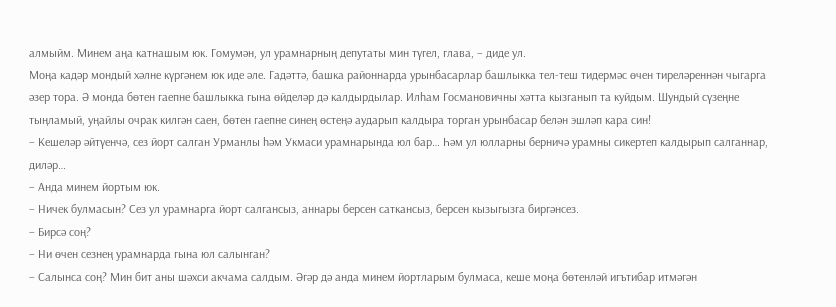алмыйм. Минем аңа катнашым юк. Гомумән, ул урамнарның депутаты мин түгел, глава, – диде ул.
Моңа кадәр мондый хәлне күргәнем юк иде әле. Гадәттә, башка районнарда урынбасарлар башлыкка тел-теш тидермәс өчен тиреләреннән чыгарга әзер тора. Ә монда бөтен гаепне башлыкка гына өйделәр дә калдырдылар. Илһам Госмановичны хәтта кызганып та куйдым. Шундый сүзеңне тыңламый, уңайлы очрак килгән саен, бөтен гаепне синең өстеңә аударып калдыра торган урынбасар белән эшләп кара син!
– Кешеләр әйтүенчә, сез йорт салган Урманлы һәм Укмаси урамнарында юл бар… Һәм ул юлларны берничә урамны сикертеп калдырып салганнар, диләр…
– Анда минем йортым юк.
– Ничек булмасын? Сез ул урамнарга йорт салгансыз, аннары берсен саткансыз, берсен кызыгызга биргәнсез.
– Бирсә соң?
– Ни өчен сезнең урамнарда гына юл салынган?
– Салынса соң? Мин бит аны шәхси акчама салдым. Әгәр дә анда минем йортларым булмаса, кеше моңа бөтенләй игътибар итмәгән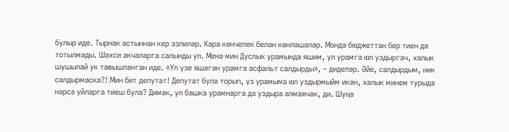булыр иде. Тырнак астыннан кер эзлиләр. Кара көнчелек белән көнләшәләр. Монда бюджеттан бер тиен дә тотылмады. Шәхси акчаларга салынды ул. Менә мин Дуслык урамында яшим, ул урамга юл уздыргач, халык шушылай ук тавышланган иде. «Ул үзе яшәгән урамга асфальт салдырды», – диделәр. Әйе, салдырдым, ник салдырмаска?! Мин бит депутат! Депутат була торып, үз урамыма юл уздырмыйм икән, халык минем турыда нәрсә уйларга тиеш була? Димәк, ул башка урамнарга да уздыра алмаячак, ди. Шуңа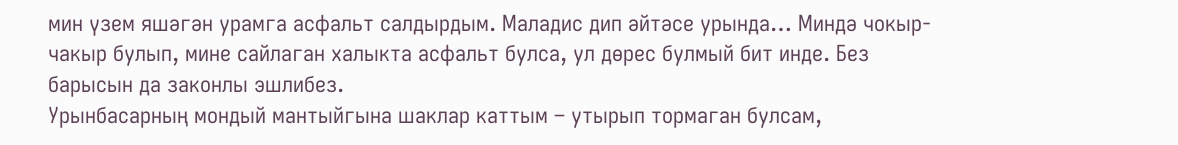мин үзем яшәгән урамга асфальт салдырдым. Маладис дип әйтәсе урында… Миндә чокыр-чакыр булып, мине сайлаган халыкта асфальт булса, ул дөрес булмый бит инде. Без барысын да законлы эшлибез.
Урынбасарның мондый мантыйгына шаклар каттым – утырып тормаган булсам,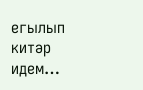егылып китәр идем…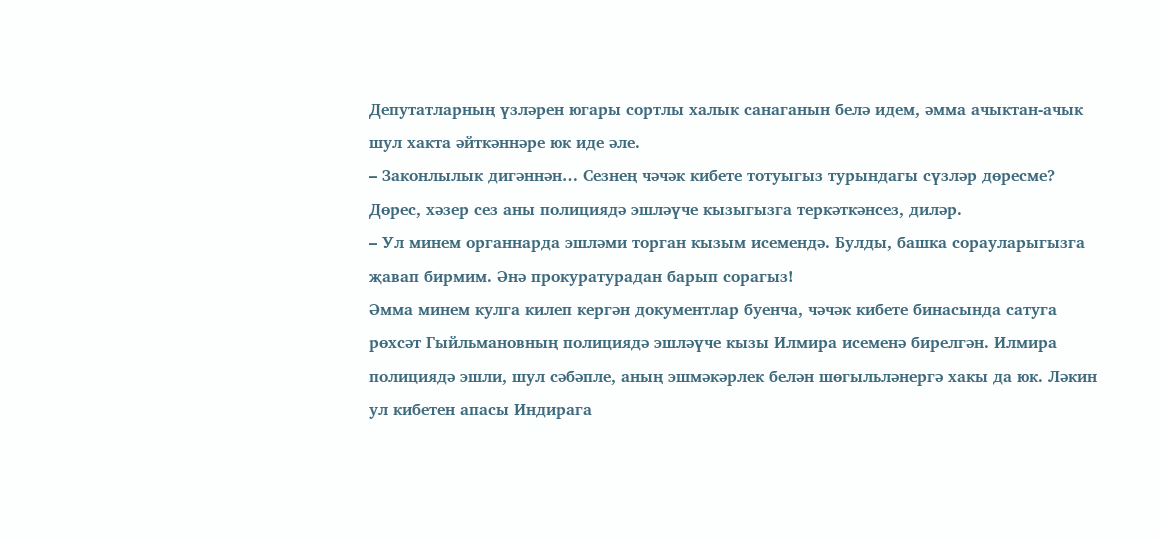Депутатларның үзләрен югары сортлы халык санаганын белә идем, әмма ачыктан-ачык шул хакта әйткәннәре юк иде әле.
– Законлылык дигәннән… Сезнең чәчәк кибете тотуыгыз турындагы сүзләр дөресме? Дөрес, хәзер сез аны полициядә эшләүче кызыгызга теркәткәнсез, диләр.
– Ул минем органнарда эшләми торган кызым исемендә. Булды, башка сорауларыгызга җавап бирмим. Әнә прокуратурадан барып сорагыз!
Әмма минем кулга килеп кергән документлар буенча, чәчәк кибете бинасында сатуга рөхсәт Гыйльмановның полициядә эшләүче кызы Илмира исеменә бирелгән. Илмира полициядә эшли, шул сәбәпле, аның эшмәкәрлек белән шөгыльләнергә хакы да юк. Ләкин ул кибетен апасы Индирага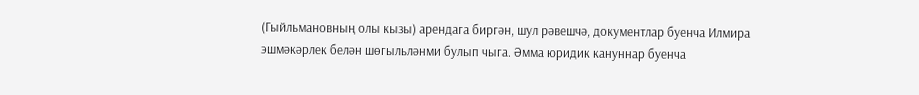(Гыйльмановның олы кызы) арендага биргән, шул рәвешчә, документлар буенча Илмира эшмәкәрлек белән шөгыльләнми булып чыга. Әмма юридик кануннар буенча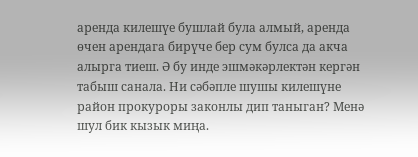аренда килешүе бушлай була алмый, аренда өчен арендага бирүче бер сум булса да акча алырга тиеш. Ә бу инде эшмәкәрлектән кергән табыш санала. Ни сәбәпле шушы килешүне район прокуроры законлы дип таныган? Менә шул бик кызык миңа.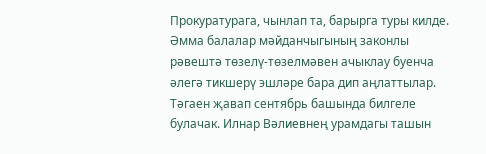Прокуратурага, чынлап та, барырга туры килде. Әмма балалар мәйданчыгының законлы рәвештә төзелү-төзелмәвен ачыклау буенча әлегә тикшерү эшләре бара дип аңлаттылар. Тәгаен җавап сентябрь башында билгеле булачак. Илнар Вәлиевнең урамдагы ташын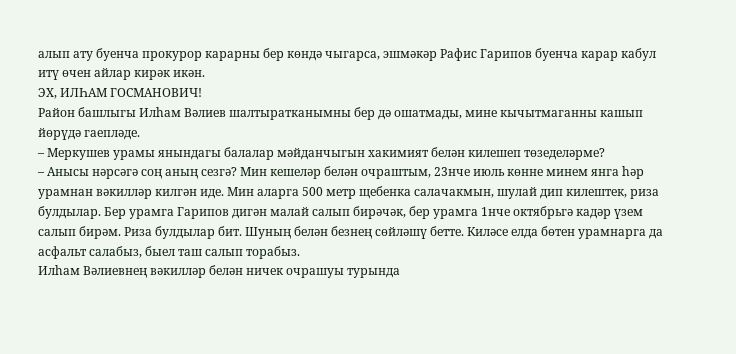алып ату буенча прокурор карарны бер көндә чыгарса, эшмәкәр Рафис Гарипов буенча карар кабул итү өчен айлар кирәк икән.
ЭХ, ИЛҺАМ ГОСМАНОВИЧ!
Район башлыгы Илһам Вәлиев шалтыратканымны бер дә ошатмады, мине кычытмаганны кашып йөрүдә гаепләде.
– Меркушев урамы янындагы балалар мәйданчыгын хакимият белән килешеп төзеделәрме?
– Анысы нәрсәгә соң аның сезгә? Мин кешеләр белән очраштым, 23нче июль көнне минем янга һәр урамнан вәкилләр килгән иде. Мин аларга 500 метр щебенка салачакмын, шулай дип килештек, риза булдылар. Бер урамга Гарипов дигән малай салып бирәчәк, бер урамга 1нче октябрьгә кадәр үзем салып бирәм. Риза булдылар бит. Шуның белән безнең сөйләшү бетте. Киләсе елда бөтен урамнарга да асфальт салабыз, быел таш салып торабыз.
Илһам Вәлиевнең вәкилләр белән ничек очрашуы турында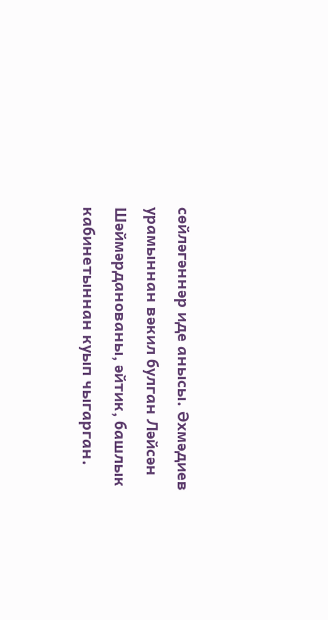сөйләгәннәр иде анысы. Әхмәдиев урамыннан вәкил булган Ләйсән Шәймәрданованы, әйтик, башлык кабинетыннан куып чыгарган.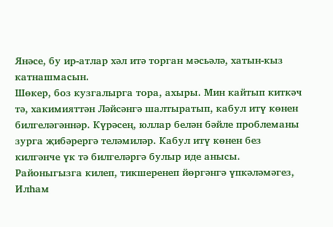Янәсе, бу ир-атлар хәл итә торган мәсьәлә, хатын-кыз катнашмасын.
Шөкер, боз кузгалырга тора, ахыры. Мин кайтып киткәч тә, хакимияттән Ләйсәнгә шалтыратып, кабул итү көнен билгеләгәннәр. Күрәсең, юллар белән бәйле проблеманы зурга җибәрергә теләмиләр. Кабул итү көнен без килгәнче үк тә билгеләргә булыр иде анысы. Районыгызга килеп, тикшеренеп йөргәнгә үпкәләмәгез, Илһам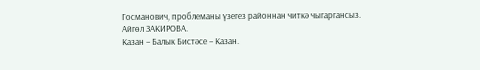Госманович, проблеманы үзегез районнан читкә чыгаргансыз.
Айгөл ЗАКИРОВА.
Казан – Балык Бистәсе – Казан.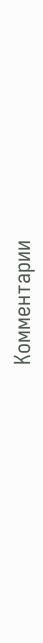Комментарии